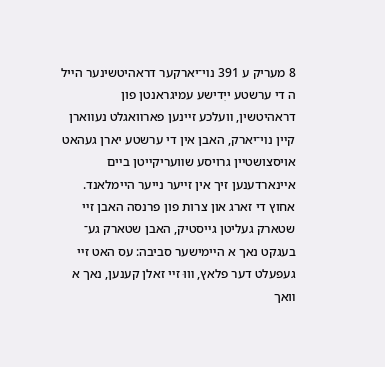8 מעריק ע 391 נױ־יארקער דראהיטשינער הײל ה די ערשטע ייִדישע עמיגראנטן פון דראהיטשין, װעלכע זײנען פארװאגלט נעװארן קײן נױ־יארק, האבן אין די ערשטע יארן געהאט אויסצושטײן גרויסע שװעריקײטן בײם אײנארדענען זיך אין זײער נייער הײמלאנד. אחוץ די זארג און צרות פון פרנסה האבן זײ שטארק געליטן גײסטיק, האבן שטארק גע־ בעגקט נאך א הײמישער סביבה: עס האט זײ געפעלט דער פלאץ, װוּ זײ זאלן קענען, נאך א װאך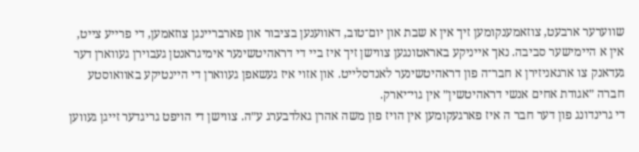שווערער ארבעט, צוזאמענקומען זיך אין א שבת און יום־טוב, דאװענען בציבור און פארברײנגן צוזאמען, די פרײע צײט, אין א הײמישער סביבה. נאך אײניקע באראטונגען צװישן זיך איז בײ די דראהיטשינער אימיגראנטן געבוירן געװארן דער געדאנק צו ארגאניזירן א חבר־ה פון דראהיטשינער לאנדסלײט. און אזוי איז געשאפן געװארן די הײנטיקע באװאוסטע חברה ״אגודת אחים אנשי דראהיטשין״ אין גױ־יארק.
די גרינדונג פון דער חבר ה איז פארגעקומען אין הויז פון משה אהרן גאלדבערג ע״ה. צווישן די הויפט גריגדער זײגן געװען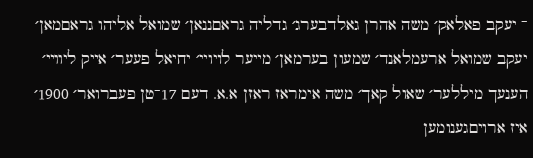־ יעקב פאלאק׳ משה אהרן גאלדבערג׳ גדליה גראםננאן׳ שמואל אליהו גראםמאן׳ יעקב שמואל ארעמלאנד׳ שמעון בערמאן׳ מײער לױוײ׳ יחיאל פעער׳ אײק ליװײ׳ הענעך מיללער׳ שאול קאך׳ משה אימראז ראזן א.א. דעם 17־טן פעברואר׳ 1900׳ איז ארויםגענומען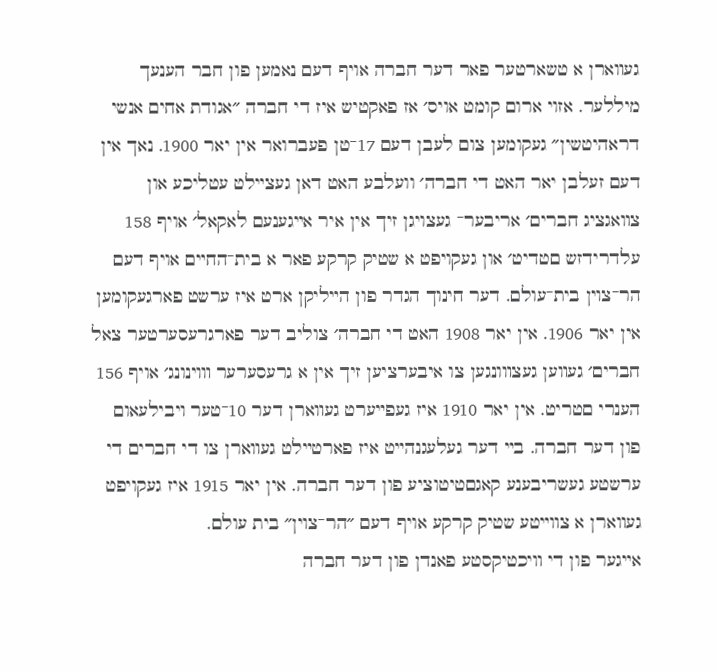געװארן א טשארטער פאר דער חברה אויף דעם נאמען פון חבר הענעך מיללער. אזוי ארום קומט אויס׳ אז פאקטיש איז די חברה ״אגודת אחים אנשי דראהיטשין״ געקומען צום לעבן דעם 17־טן פעברואר אין יאר 1900. נאך אין דעם זעלבן יאר האט די חברה׳ וועלבע האט דאן געצײלט עטליכע און צװאגציג חברים׳ אריבער־ געצויגן זיך אין איר אײגענעם לאקאל׳ אויף 158 עלדרידזש םטדיט׳ און געקויפט א שטיק קרקע פאר א בית־החײם אויף דעם הר־צױן בית־עולם. דער חינוך הגדר פון הײליקן ארט איז ערשט פארגעקומען אין יאר 1906. אין יאר 1908 האט די חברה׳ צוליב דער פארגרעסערטער צאל חברים׳ געװען געצװונגען צו איבערציען זיך אין א גרעסערער װױנונג׳ אויף 156 הענרי םטריט. אין יאר 1910 איז געפײערט געװארן דער 10־טער ױבילעאום פון דער חברה. בײ דער געלעגנהײט איז פארטײלט געװארן צו די חברים די ערשטע געשריבענע קאגםטיטוציע פון דער חברה. אין יאר 1915 איז געקויפט געװארן א צװײטע שטיק קרקע אויף דעם ״הר־צױן״ בית עולם.
אײגער פון די װיכטיקסטע פאנדן פון דער חברה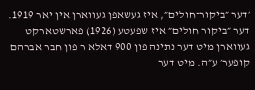׳דער ״ביקור־חולים״, איז געשאפן געװארן אין יאר 1919. דער ״ביקור חולים״ איז שפעטע (1926) פארשטארקט געװארן מיט דער נתינה פון 900 דאלא ר פון חבר אברהם קופער׳ ע״ה. מיט דער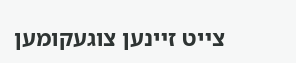צײט זײנען צוגעקומען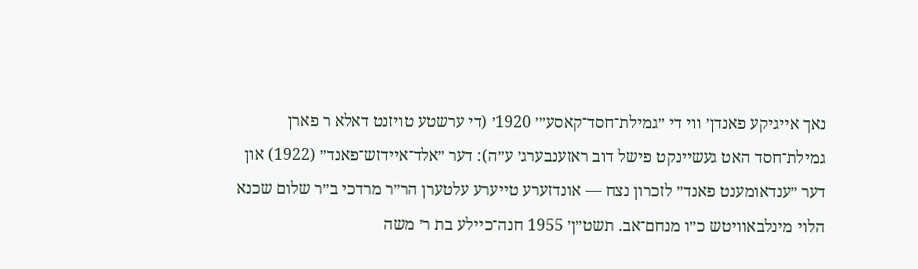נאך אײגיקע פאנדן׳ װי די ״גמילת־חסד־קאסע״׳ 1920׳ (די ערשטע טויזנט דאלא ר פארן גמילת־חסד האט געשײנקט פישל דוב ראזענבערג׳ ע״ה): דער ״אלד־אײדזש־פאנד״ (1922) און דער ״ענדאומענט פאנד״ לזכרון נצח — אונדזערע טײערע עלטערן הר״ר מרדכי ב״ר שלום שכנא הלוי מינלבאװיטש כ״ו מנחם־אב. תשט״ן׳ 1955 חנה־כײלע בת ר׳ משה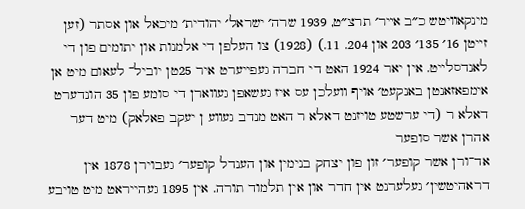מינקאװיטש כ״ב אײר׳ תרצ״ט, 1939 שרה׳ ישראל׳ יהודית׳ מיכאל און אסתר (זען זײטן 16׳ 135׳ 203 און 204. 11.) (1928) צו העלפן די אלמנות און יתומים פון די לאנדסלײט. אין יאר 1924 האט די חברה געפײערט איר 25טן יוביל־ לעאום מיט אן אימפאזאנטן באנקעט׳ אויף װעלכן עס איז געשאפן געװארן די סומע פון 35 הונדערט דאלא ר (די ערשטע טויזנט דאלא ר האט מנדב געװע ן יעקב פאלאק) מיט דער אהרן אשר סופער
אד־ורן אשר קופער׳ זון פון יצחק בנימין און הענדל קופער׳ געבוירן 1878 אין דראהיטשין׳ געלערנט אין חדר און אין תלמוד תורה. אין 1895 געהייראט מיט טויבע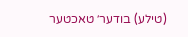(טילע) בודער׳ טאכטער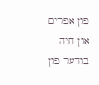פון אפרים און חיה בודער פון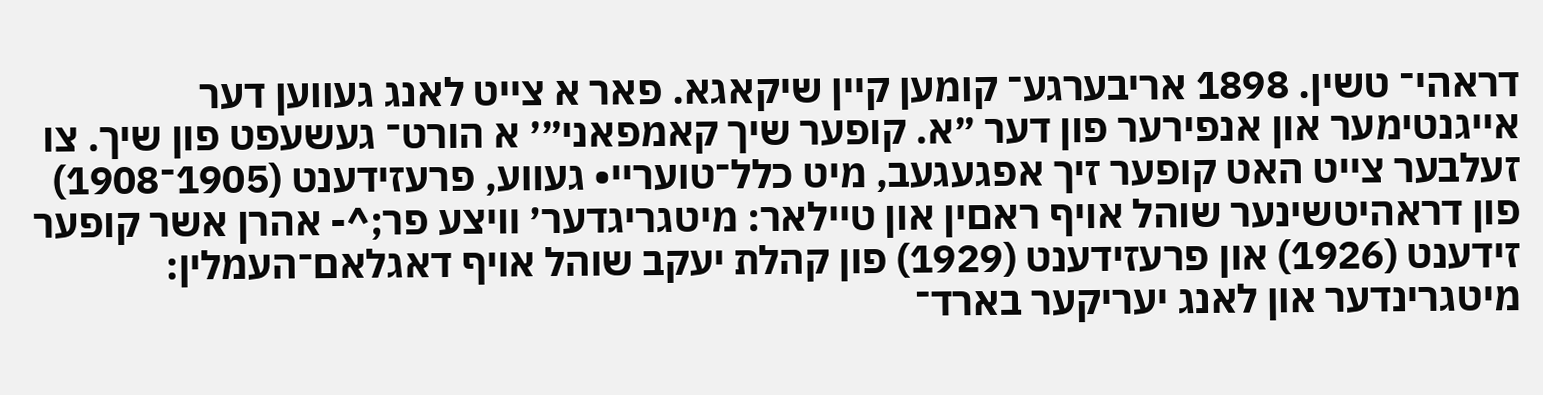דראהי־ טשין. 1898 אריבערגע־ קומען קיין שיקאגא. פאר א צייט לאנג געווען דער אײגנטימער און אנפירער פון דער ״א. קופער שיך קאמפאני״׳ א הורט־ געשעפט פון שיך. צו זעלבער צייט האט קופער זיך אפגעגעב, מיט כלל־טוערײ• געװע, פרעזידענט (1905־1908) פון דראהיטשינער שוהל אויף ראםין און טײלאר: מיטגריגדער׳ װיצע פר;^- אהרן אשר קופער זידענט (1926) און פרעזידענט (1929) פון קהלת יעקב שוהל אויף דאגלאם־העמלין: מיטגרינדער און לאנג יעריקער בארד־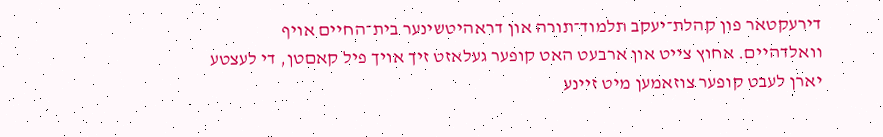דירעקטאר פון קהלת־יעקב תלמוד־תורה און דראהיטשינער בית־החײם אויף װאלדהײם. אחוץ צײט און ארבעט האט קופער געלאזט זיך אויך פיל קאםטן, די לעצטע יארן לעבט קופער צוזאמען מיט זײנע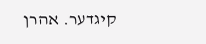קיגדער. אהרן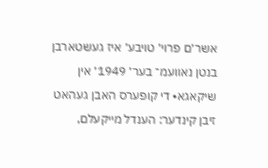אשר׳ם פרוי׳ טויבע׳ איז געשטארבן בנטן נאװעמ־ בער׳ 1949׳ אין שיקאגא• די קופערס האבן געהאט זיבן קינדער: הענדל מײקעלם,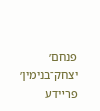פנחם׳ יצחק־בנימין׳ פרײדע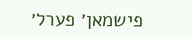פישמאן׳ פערל׳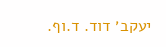יעקב׳ דוד. ד.וף.